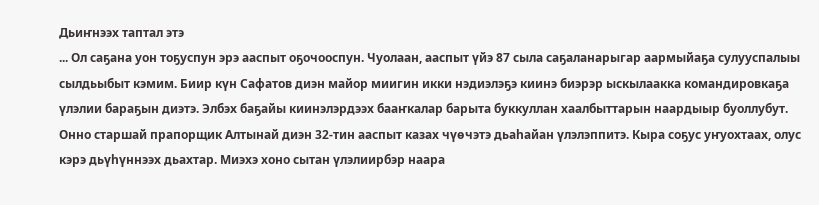Дьиҥнээх таптал этэ
... Ол саҕана уон тоҕуспун эрэ ааспыт оҕочооспун. Чуолаан, ааспыт үйэ 87 сыла саҕаланарыгар аармыйаҕа сулууспалыы сылдьыбыт кэмим. Биир күн Сафатов диэн майор миигин икки нэдиэлэҕэ киинэ биэрэр ыскылаакка командировкаҕа үлэлии бараҕын диэтэ. Элбэх баҕайы киинэлэрдээх бааҥкалар барыта буккуллан хаалбыттарын наардыыр буоллубут. Онно старшай прапорщик Алтынай диэн 32-тин ааспыт казах чүөчэтэ дьаһайан үлэлэппитэ. Кыра соҕус уҥуохтаах, олус кэрэ дьүһүннээх дьахтар. Миэхэ хоно сытан үлэлиирбэр наара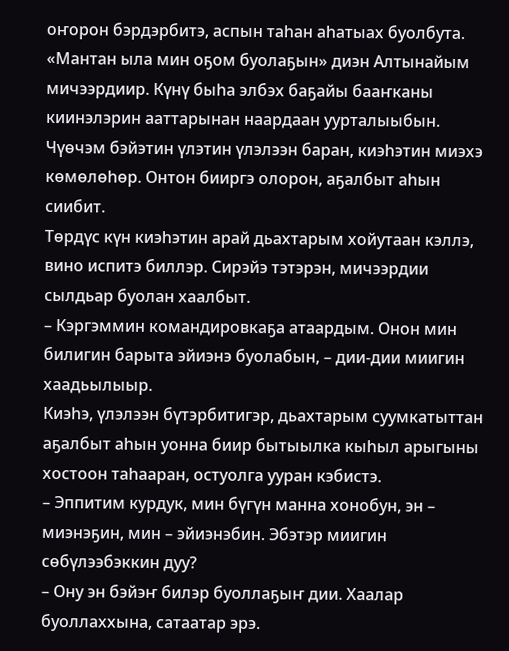оҥорон бэрдэрбитэ, аспын таһан аһатыах буолбута. «Мантан ыла мин оҕом буолаҕын» диэн Алтынайым мичээрдиир. Күнү быһа элбэх баҕайы бааҥканы киинэлэрин ааттарынан наардаан уурталыыбын. Чүөчэм бэйэтин үлэтин үлэлээн баран, киэһэтин миэхэ көмөлөһөр. Онтон бииргэ олорон, аҕалбыт аһын сиибит.
Төрдүс күн киэһэтин арай дьахтарым хойутаан кэллэ, вино испитэ биллэр. Сирэйэ тэтэрэн, мичээрдии сылдьар буолан хаалбыт.
– Кэргэммин командировкаҕа атаардым. Онон мин билигин барыта эйиэнэ буолабын, – дии-дии миигин хаадьылыыр.
Киэһэ, үлэлээн бүтэрбитигэр, дьахтарым суумкатыттан аҕалбыт аһын уонна биир бытыылка кыһыл арыгыны хостоон таһааран, остуолга ууран кэбистэ.
– Эппитим курдук, мин бүгүн манна хонобун, эн – миэнэҕин, мин – эйиэнэбин. Эбэтэр миигин сөбүлээбэккин дуу?
– Ону эн бэйэҥ билэр буоллаҕыҥ дии. Хаалар буоллаххына, сатаатар эрэ.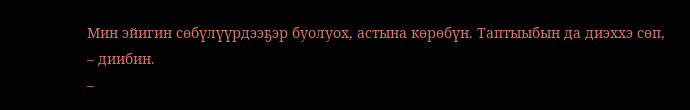Мин эйигин сөбүлүүрдээҕэр буолуох, астына көрөбүн. Таптыыбын да диэххэ сөп, – диибин.
–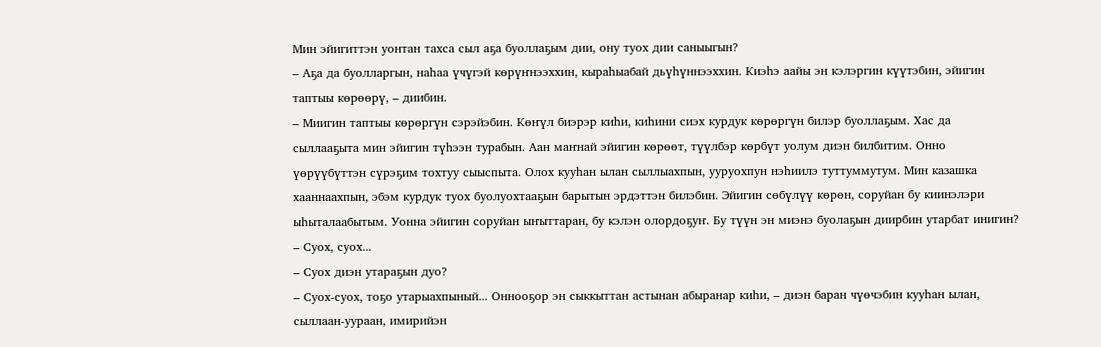Мин эйигиттэн уонтан тахса сыл аҕа буоллаҕым дии, ону туох дии саныыгын?
– Аҕа да буолларгын, наһаа үчүгэй көрүҥнээххин, кыраһыабай дьүһүннээххин. Киэһэ аайы эн кэлэргин күүтэбин, эйигин таптыы көрөөрү, – диибин.
– Миигин таптыы көрөргүн сэрэйэбин. Көҥүл биэрэр киһи, киһини сиэх курдук көрөргүн билэр буоллаҕым. Хас да сыллааҕыта мин эйигин түһээн турабын. Аан маҥнай эйигин көрөөт, түүлбэр көрбүт уолум диэн билбитим. Онно үөрүүбүттэн сүрэҕим тохтуу сыыспыта. Олох кууһан ылан сыллыахпын, ууруохпун нэһиилэ туттуммутум. Мин казашка хааннаахпын, эбэм курдук туох буолуохтааҕын барытын эрдэттэн билэбин. Эйигин сөбүлүү көрөн, соруйан бу киинэлэри ыһыталаабытым. Уонна эйигин соруйан ыҥыттаран, бу кэлэн олордоҕуҥ. Бу түүн эн миэнэ буолаҕын диирбин утарбат инигин?
– Суох, суох...
– Суох диэн утараҕын дуо?
– Суох-суох, тоҕо утарыахпыный... Оннооҕор эн сыккыттан астынан абыранар киһи, – диэн баран чүөчэбин кууһан ылан, сыллаан-уураан, имирийэн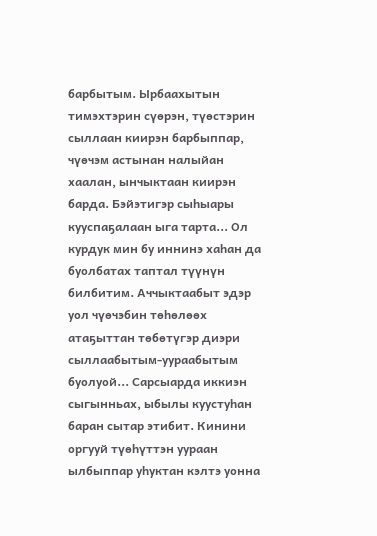барбытым. Ырбаахытын тимэхтэрин сүөрэн, түөстэрин сыллаан киирэн барбыппар, чүөчэм астынан налыйан хаалан, ынчыктаан киирэн барда. Бэйэтигэр сыһыары кууспаҕалаан ыга тарта... Ол курдук мин бу иннинэ хаһан да буолбатах таптал түүнүн билбитим. Аччыктаабыт эдэр уол чүөчэбин төһөлөөх атаҕыттан төбөтүгэр диэри сыллаабытым-уураабытым буолуой... Сарсыарда иккиэн сыгынньах, ыбылы куустуһан баран сытар этибит. Кинини оргууй түөһүттэн уураан ылбыппар уһуктан кэлтэ уонна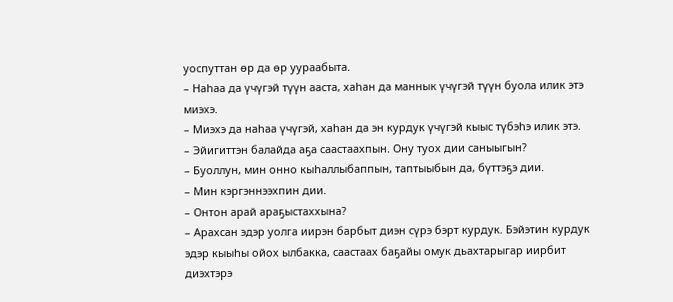уоспуттан өр да өр уураабыта.
– Наһаа да үчүгэй түүн ааста, хаһан да маннык үчүгэй түүн буола илик этэ миэхэ.
– Миэхэ да наһаа үчүгэй, хаһан да эн курдук үчүгэй кыыс түбэһэ илик этэ.
– Эйигиттэн балайда аҕа саастаахпын. Ону туох дии саныыгын?
– Буоллун, мин онно кыһаллыбаппын, таптыыбын да, бүттэҕэ дии.
– Мин кэргэннээхпин дии.
– Онтон арай араҕыстаххына?
– Арахсан эдэр уолга иирэн барбыт диэн сүрэ бэрт курдук. Бэйэтин курдук эдэр кыыһы ойох ылбакка, саастаах баҕайы омук дьахтарыгар иирбит диэхтэрэ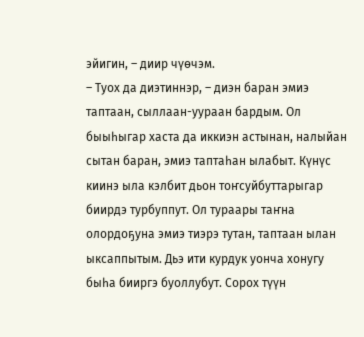эйигин, – диир чүөчэм.
– Туох да диэтиннэр, – диэн баран эмиэ таптаан, сыллаан-уураан бардым. Ол быыһыгар хаста да иккиэн астынан, налыйан сытан баран, эмиэ таптаһан ылабыт. Күнүс киинэ ыла кэлбит дьон тоҥсуйбуттарыгар биирдэ турбуппут. Ол тураары таҥна олордоҕуна эмиэ тиэрэ тутан, таптаан ылан ыксаппытым. Дьэ ити курдук уонча хонугу быһа бииргэ буоллубут. Сорох түүн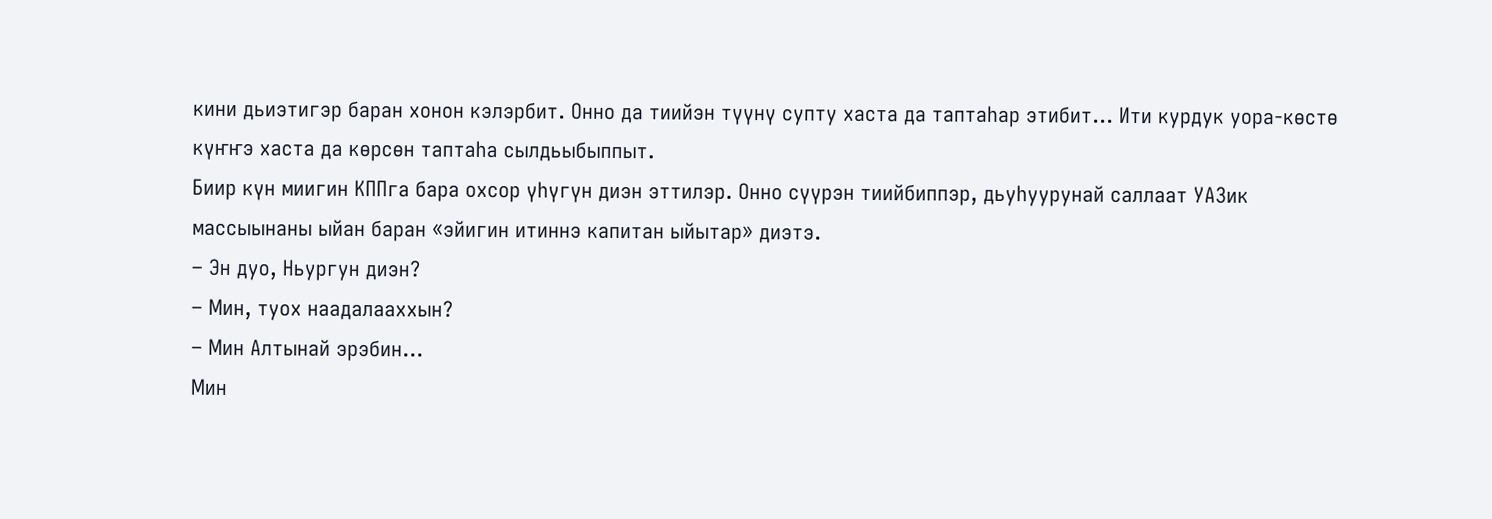кини дьиэтигэр баран хонон кэлэрбит. Онно да тиийэн түүнү супту хаста да таптаһар этибит... Ити курдук уора-көстө күҥҥэ хаста да көрсөн таптаһа сылдьыбыппыт.
Биир күн миигин КППга бара охсор үһүгүн диэн эттилэр. Онно сүүрэн тиийбиппэр, дьуһуурунай саллаат УАЗик массыынаны ыйан баран «эйигин итиннэ капитан ыйытар» диэтэ.
– Эн дуо, Ньургун диэн?
– Мин, туох наадалааххын?
– Мин Алтынай эрэбин...
Мин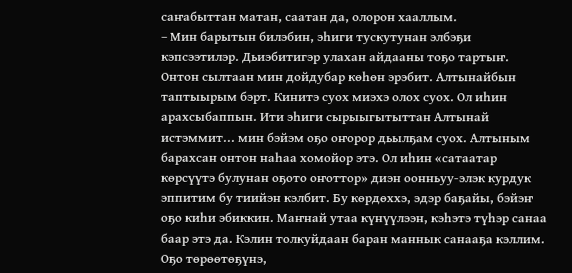саҥабыттан матан, саатан да, олорон хааллым.
– Мин барытын билэбин, эһиги тускутунан элбэҕи кэпсээтилэр. Дьиэбитигэр улахан айдааны тоҕо тартыҥ. Онтон сылтаан мин дойдубар көһөн эрэбит. Алтынайбын таптыырым бэрт. Кинитэ суох миэхэ олох суох. Ол иһин арахсыбаппын. Ити эһиги сырыыгытыттан Алтынай истэммит... мин бэйэм оҕо оҥорор дьылҕам суох. Алтыным барахсан онтон наһаа хомойор этэ. Ол иһин «сатаатар көрсүүтэ булунан оҕото оҥоттор» диэн оонньуу-элэк курдук эппитим бу тиийэн кэлбит. Бу көрдөххэ, эдэр баҕайы, бэйэҥ оҕо киһи эбиккин. Маҥнай утаа күнүүлээн, кэһэтэ түһэр санаа баар этэ да. Кэлин толкуйдаан баран маннык санааҕа кэллим. Оҕо төрөөтөҕүнэ,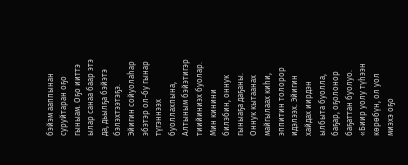бэйэм ааппынан суруйтаран оҕо гыныам. Оҕо ииттэ ылар санаа баар этэ да, дьылҕа бэйэтэ бэлэхтээтэҕэ. Эйигин сойуолаһар эбэтэр ол-бу гынар түгэннээх буоллахпына, Алтыным бэйэтигэр тиийиниэх буолар. Мин кинини билэбин, оннук гыныаҕа даҕаны. Оннук кытаанах майгылаах киһи, эппитин толорор идэлээх. Эйигин хайдах иирдэн ылбыта буолла, баҕар, оҕолонор баҕаттан буолуо. «Биир уолу түһээн көрөбүн, ол уол миэхэ оҕо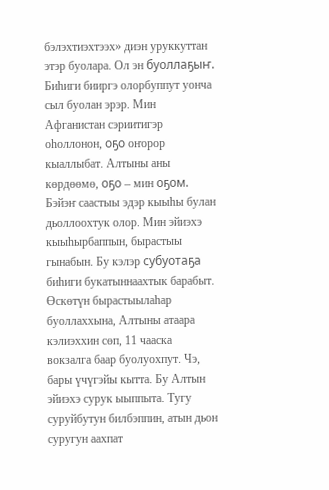бэлэхтиэхтээх» диэн уруккуттан этэр буолара. Ол эн буоллаҕыҥ. Биһиги бииргэ олорбуппут уонча сыл буолан эрэр. Мин Афганистан сэриитигэр оһоллонон, оҕо оҥорор кыаллыбат. Алтыны аны көрдөөмө, оҕо – мин оҕом. Бэйэҥ саастыы эдэр кыыһы булан дьоллоохтук олор. Мин эйиэхэ кыыһырбаппын, бырастыы гынабын. Бу кэлэр субуотаҕа биһиги букатыннаахтык барабыт. Өскөтүн бырастыылаһар буоллаххына, Алтыны атаара кэлиэххин сөп, 11 чааска вокзалга баар буолуохпут. Чэ, бары үчүгэйы кытта. Бу Алтын эйиэхэ сурук ыыппыта. Тугу суруйбутун билбэппин, атын дьон суругун аахпат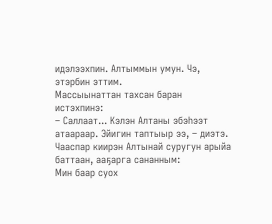идэлээхпин. Алтыммын умун. Чэ, этэрбин эттим.
Массыынаттан тахсан баран истэхпинэ:
– Саллаат... Кэлэн Алтаны эбэһээт атаараар. Эйигин таптыыр ээ, – диэтэ.
Чааспар киирэн Алтынай суругун арыйа баттаан, ааҕарга сананным:
Мин баар суох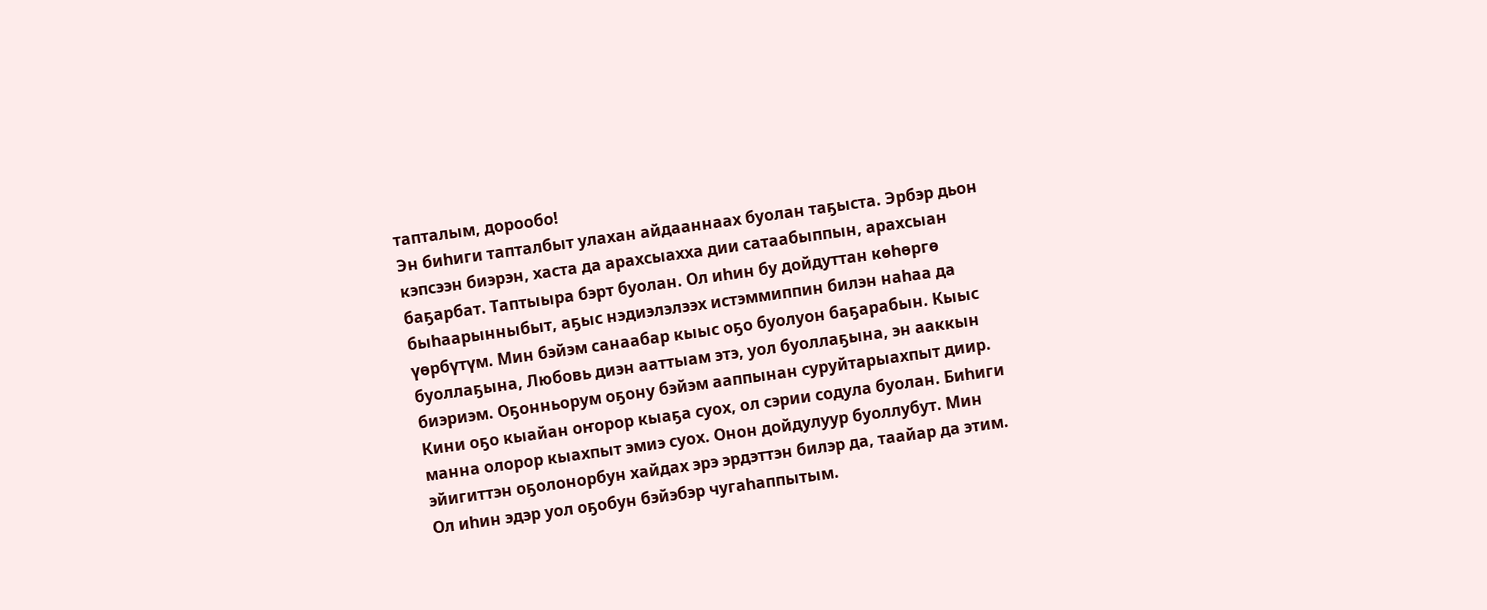тапталым, дорообо!
Эн биһиги тапталбыт улахан айдааннаах буолан таҕыста. Эрбэр дьон кэпсээн биэрэн, хаста да арахсыахха дии сатаабыппын, арахсыан баҕарбат. Таптыыра бэрт буолан. Ол иһин бу дойдуттан көһөргө быһаарынныбыт, аҕыс нэдиэлэлээх истэммиппин билэн наһаа да үөрбүтүм. Мин бэйэм санаабар кыыс оҕо буолуон баҕарабын. Кыыс буоллаҕына, Любовь диэн ааттыам этэ, уол буоллаҕына, эн ааккын биэриэм. Оҕонньорум оҕону бэйэм ааппынан суруйтарыахпыт диир. Кини оҕо кыайан оҥорор кыаҕа суох, ол сэрии содула буолан. Биһиги манна олорор кыахпыт эмиэ суох. Онон дойдулуур буоллубут. Мин эйигиттэн оҕолонорбун хайдах эрэ эрдэттэн билэр да, таайар да этим. Ол иһин эдэр уол оҕобун бэйэбэр чугаһаппытым.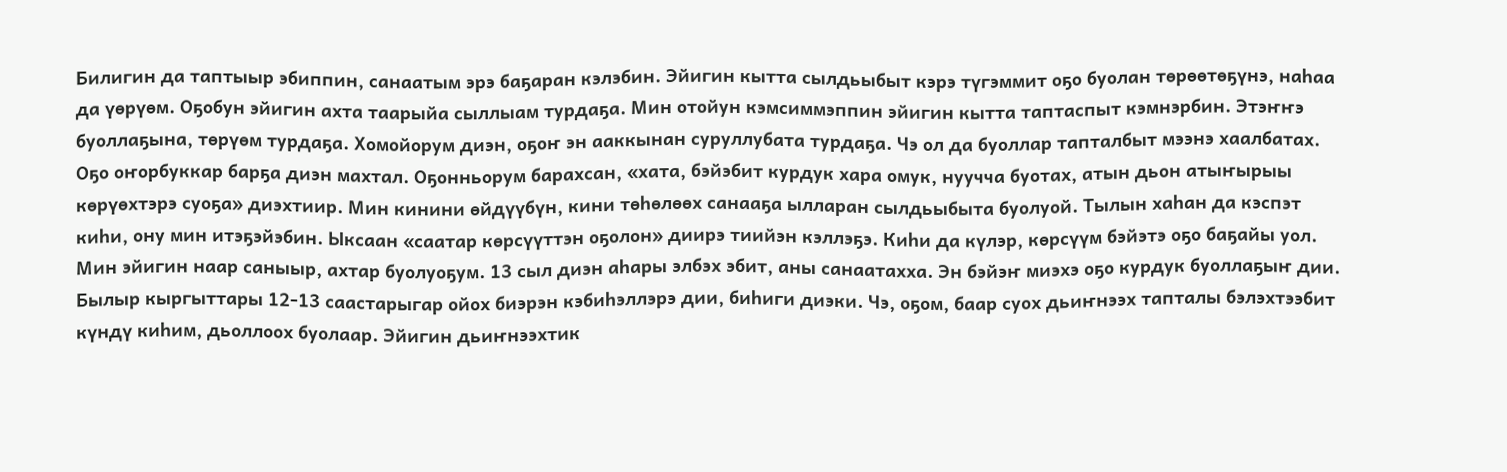Билигин да таптыыр эбиппин, санаатым эрэ баҕаран кэлэбин. Эйигин кытта сылдьыбыт кэрэ түгэммит оҕо буолан төрөөтөҕүнэ, наһаа да үөрүөм. Оҕобун эйигин ахта таарыйа сыллыам турдаҕа. Мин отойун кэмсиммэппин эйигин кытта таптаспыт кэмнэрбин. Этэҥҥэ буоллаҕына, төрүөм турдаҕа. Хомойорум диэн, оҕоҥ эн ааккынан суруллубата турдаҕа. Чэ ол да буоллар тапталбыт мээнэ хаалбатах. Оҕо оҥорбуккар барҕа диэн махтал. Оҕонньорум барахсан, «хата, бэйэбит курдук хара омук, нуучча буотах, атын дьон атыҥырыы көрүөхтэрэ суоҕа» диэхтиир. Мин кинини өйдүүбүн, кини төһөлөөх санааҕа ылларан сылдьыбыта буолуой. Тылын хаһан да кэспэт киһи, ону мин итэҕэйэбин. Ыксаан «саатар көрсүүттэн оҕолон» диирэ тиийэн кэллэҕэ. Киһи да күлэр, көрсүүм бэйэтэ оҕо баҕайы уол. Мин эйигин наар саныыр, ахтар буолуоҕум. 13 сыл диэн аһары элбэх эбит, аны санаатахха. Эн бэйэҥ миэхэ оҕо курдук буоллаҕыҥ дии. Былыр кыргыттары 12-13 саастарыгар ойох биэрэн кэбиһэллэрэ дии, биһиги диэки. Чэ, оҕом, баар суох дьиҥнээх тапталы бэлэхтээбит күндү киһим, дьоллоох буолаар. Эйигин дьиҥнээхтик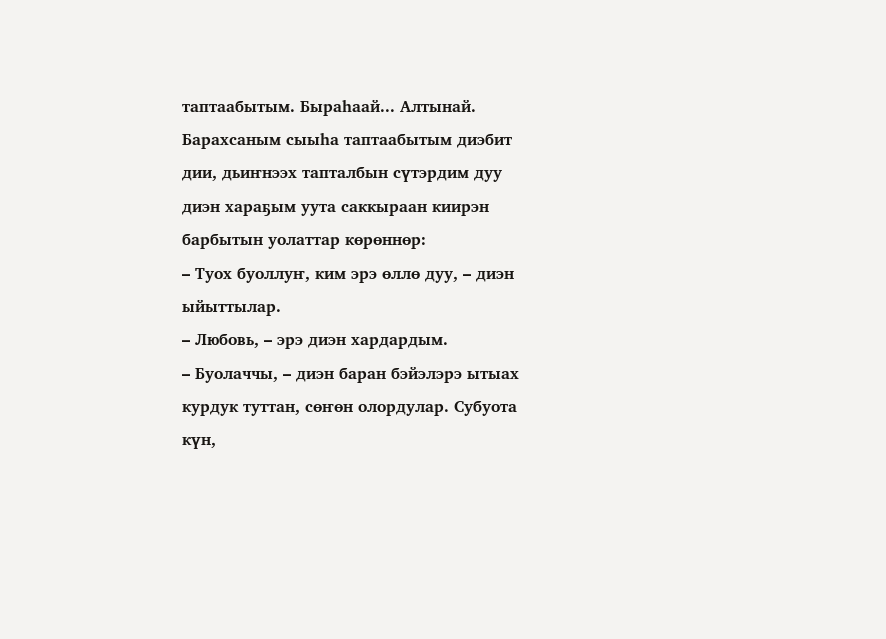таптаабытым. Быраһаай... Алтынай.
Барахсаным сыыһа таптаабытым диэбит дии, дьиҥнээх тапталбын сүтэрдим дуу диэн хараҕым уута саккыраан киирэн барбытын уолаттар көрөннөр:
– Туох буоллуҥ, ким эрэ өллө дуу, – диэн ыйыттылар.
– Любовь, – эрэ диэн хардардым.
– Буолаччы, – диэн баран бэйэлэрэ ытыах курдук туттан, сөҥөн олордулар. Субуота күн,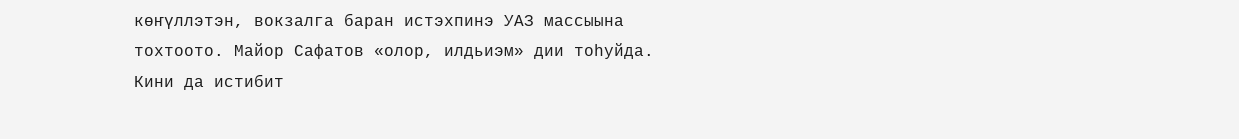көҥүллэтэн, вокзалга баран истэхпинэ УАЗ массыына тохтоото. Майор Сафатов «олор, илдьиэм» дии тоһуйда. Кини да истибит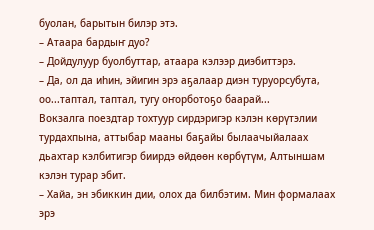буолан, барытын билэр этэ.
– Атаара бардыҥ дуо?
– Дойдулуур буолбуттар, атаара кэлээр диэбиттэрэ.
– Да, ол да иһин, эйигин эрэ аҕалаар диэн туруорсубута, оо...таптал, таптал, тугу оҥорботоҕо баарай...
Вокзалга поездтар тохтуур сирдэригэр кэлэн көрүтэлии турдахпына, аттыбар мааны баҕайы былаачыйалаах дьахтар кэлбитигэр биирдэ өйдөөн көрбүтүм, Алтыншам кэлэн турар эбит.
– Хайа, эн эбиккин дии, олох да билбэтим. Мин формалаах эрэ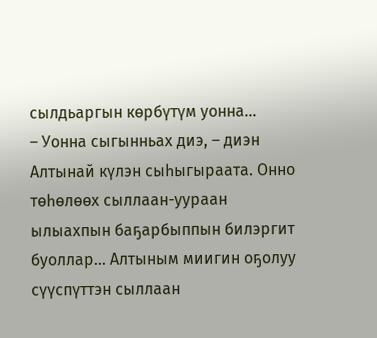сылдьаргын көрбүтүм уонна...
– Уонна сыгынньах диэ, – диэн Алтынай күлэн сыһыгыраата. Онно төһөлөөх сыллаан-уураан ылыахпын баҕарбыппын билэргит буоллар... Алтыным миигин оҕолуу сүүспүттэн сыллаан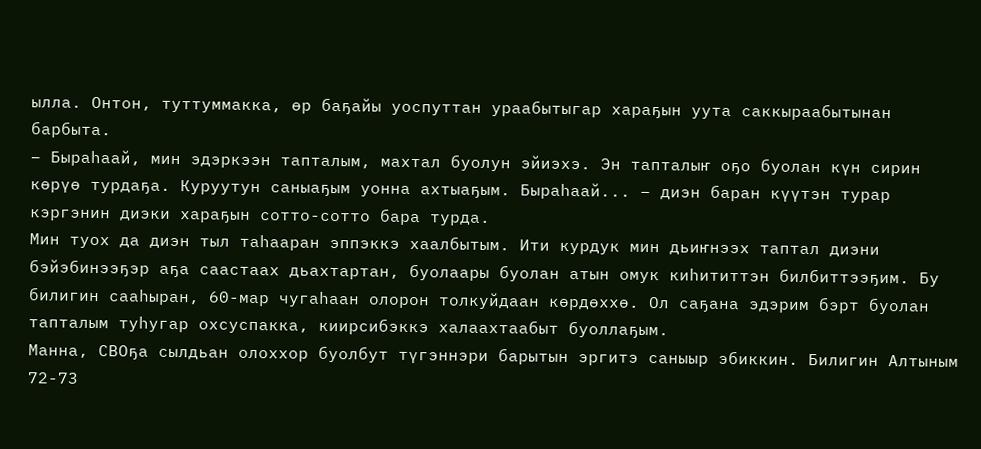ылла. Онтон, туттуммакка, өр баҕайы уоспуттан ураабытыгар хараҕын уута саккыраабытынан барбыта.
– Быраһаай, мин эдэркээн тапталым, махтал буолун эйиэхэ. Эн тапталыҥ оҕо буолан күн сирин көрүө турдаҕа. Куруутун саныаҕым уонна ахтыаҕым. Быраһаай... – диэн баран күүтэн турар кэргэнин диэки хараҕын сотто-сотто бара турда.
Мин туох да диэн тыл таһааран эппэккэ хаалбытым. Ити курдук мин дьиҥнээх таптал диэни бэйэбинээҕэр аҕа саастаах дьахтартан, буолаары буолан атын омук киһититтэн билбиттээҕим. Бу билигин сааһыран, 60-мар чугаһаан олорон толкуйдаан көрдөххө. Ол саҕана эдэрим бэрт буолан тапталым туһугар охсуспакка, киирсибэккэ халаахтаабыт буоллаҕым.
Манна, СВОҕа сылдьан олоххор буолбут түгэннэри барытын эргитэ саныыр эбиккин. Билигин Алтыным 72-73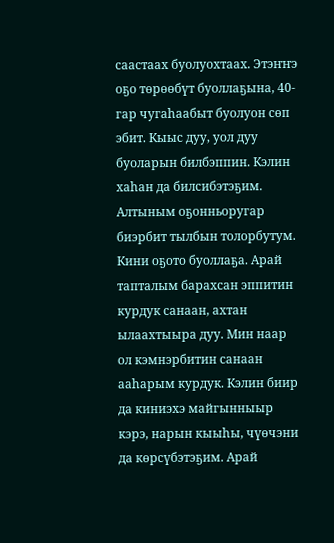саастаах буолуохтаах. Этэҥҥэ оҕо төрөөбүт буоллаҕына, 40-гар чугаһаабыт буолуон сөп эбит. Кыыс дуу, уол дуу буоларын билбэппин. Кэлин хаһан да билсибэтэҕим. Алтыным оҕонньоругар биэрбит тылбын толорбутум. Кини оҕото буоллаҕа. Арай тапталым барахсан эппитин курдук санаан, ахтан ылаахтыыра дуу. Мин наар ол кэмнэрбитин санаан ааһарым курдук. Кэлин биир да киниэхэ майгынныыр кэрэ, нарын кыыһы, чүөчэни да көрсүбэтэҕим. Арай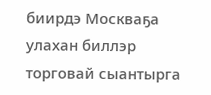биирдэ Москваҕа улахан биллэр торговай сыантырга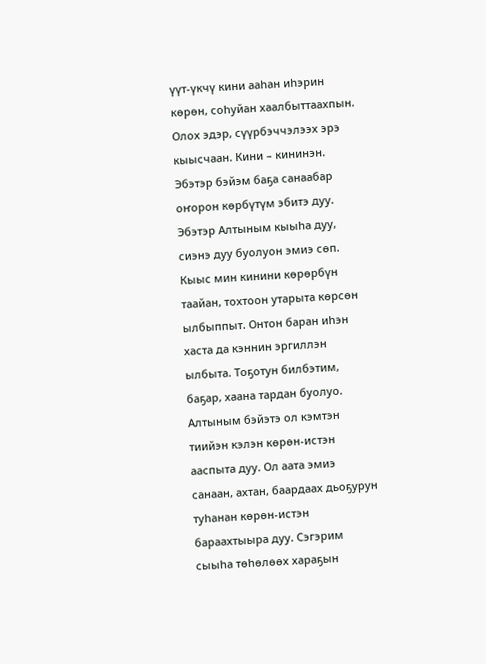үүт-үкчү кини ааһан иһэрин көрөн, соһуйан хаалбыттаахпын. Олох эдэр, сүүрбэччэлээх эрэ кыысчаан. Кини – кининэн. Эбэтэр бэйэм баҕа санаабар оҥорон көрбүтүм эбитэ дуу. Эбэтэр Алтыным кыыһа дуу, сиэнэ дуу буолуон эмиэ сөп. Кыыс мин кинини көрөрбүн таайан, тохтоон утарыта көрсөн ылбыппыт. Онтон баран иһэн хаста да кэннин эргиллэн ылбыта. Тоҕотун билбэтим, баҕар, хаана тардан буолуо. Алтыным бэйэтэ ол кэмтэн тиийэн кэлэн көрөн-истэн ааспыта дуу. Ол аата эмиэ санаан, ахтан, баардаах дьоҕурун туһанан көрөн-истэн бараахтыыра дуу. Сэгэрим сыыһа төһөлөөх хараҕын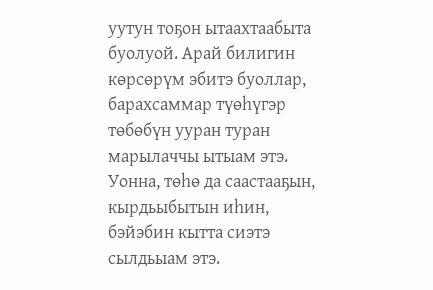уутун тоҕон ытаахтаабыта буолуой. Арай билигин көрсөрүм эбитэ буоллар, барахсаммар түөһүгэр төбөбүн ууран туран марылаччы ытыам этэ. Уонна, төһө да саастааҕын, кырдьыбытын иһин, бэйэбин кытта сиэтэ сылдьыам этэ.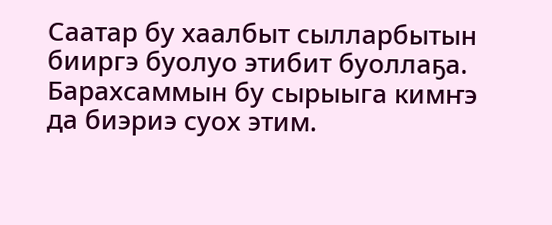Саатар бу хаалбыт сылларбытын бииргэ буолуо этибит буоллаҕа. Барахсаммын бу сырыыга кимҥэ да биэриэ суох этим.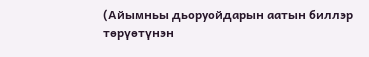(Айымньы дьоруойдарын аатын биллэр төрүөтүнэн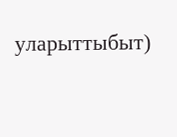уларыттыбыт)